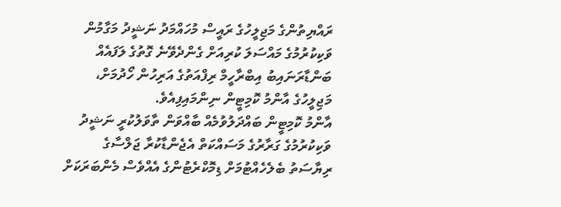ރައްޔިތުންގެ މަޖިލީހުގެ ރައީސް މުހައްމަދު ނަޝީދު މަގާމުން ވަކިކުރުމުގެ މައްސަލަ ކުރިއަށް ގެންދެވޭނެ ގޮތުގެ ލަފައެއް ބަންޑާރަނައިބު އިބްރާހީމް ރިފްއަތުގެ އަރިހުން ހޯދުމަށް، މަޖިލީހުގެ އާންމު ކޮމިޓީން ނިންމައިފިއެވެ.
އާންމު ކޮމިޓީން ބައްދަލުވުމެއް ބާއްވަން ތާވަލުކުރީ ނަޝީދު ވަކިކުރުމުގެ ގަރާރުގެ މަސައްކަތް އެޖެންޑާކުރާ ޖަލްސާގެ ރިޔާސަތު ބެލެހެއްޓުމަށް ޑިމޮކްރެޓުންގެ އެއްވެސް މެންބަރަކަށް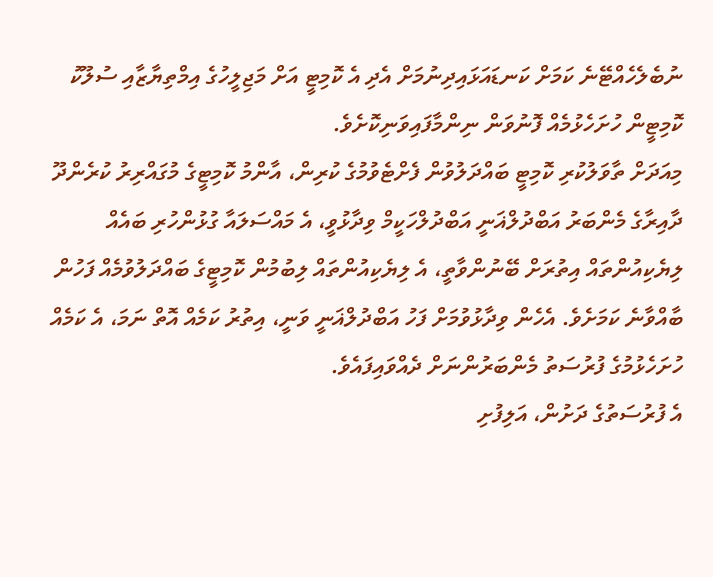ނުބެލެހެއްޓޭނެ ކަމަށް ކަނޑައަޅައިދިނުމަށް އެދި އެ ކޮމިޓީ އަށް މަޖިލީހުގެ އިމްތިޔާޒާއި ސުލޫކު ކޮމިޓީން ހުށަހެޅުމެއް ފޮނުވަން ނިންމާފައިވަނިކޮށެވެ.
މިއަދަށް ތާވަލުކުރި ކޮމިޓީ ބައްދަލުވުން ފެށްޓެވުމުގެ ކުރިން، އާންމު ކޮމިޓީގެ މުގައްރިރު ކުރެންދޫ ދާއިރާގެ މެންބަރު އަބްދުލްޣަނީ އަބްދުލްހަކީމް ވިދާޅުވީ، އެ މައްސަލައާ ގުޅުންހުރި ބައެއް ލިޔެކިއުންތައް އިތުރަށް ބޭނުންވާތީ، އެ ލިޔެކިއުންތައް ލިބުމުން ކޮމިޓީގެ ބައްދަލުވުމެއް ފަހުން ބާއްވާނެ ކަމަށެވެ. އެހެން ވިދާޅުވުމަށް ފަހު އަބްދުލްޣަނީ ވަނީ، އިތުރު ކަމެއް އޮތް ނަމަ، އެ ކަމެއް ހުށަހެޅުމުގެ ފުރުސަތު މެންބަރުންނަށް ދެއްވައިފައެވެ.
އެ ފުރުސަތުގެ ދަށުން، އަލިފުށި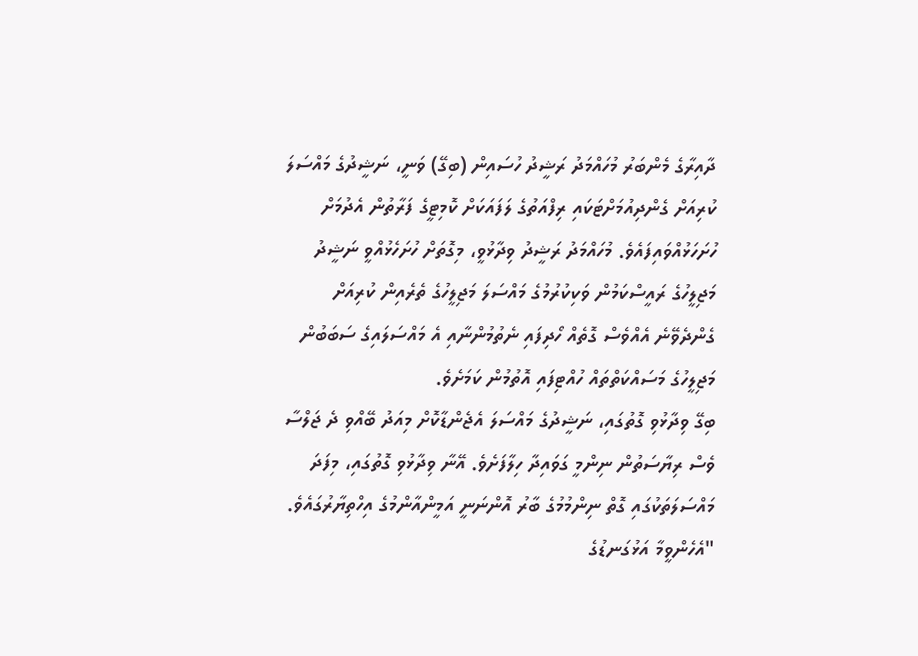ދާއިރާގެ މެންބަރު މުހައްމަދު ރަޝީދު ހުސައިން (ބިގޭ) ވަނީ، ނަޝީދުގެ މައްސަލަ ކުރިއަށް ގެންދިއުމަށްޓަކައި ރިފްއަތުގެ ލަފައަކަށް ކޮމިޓީގެ ފަރާތުން އެދުމަށް ހުށަހަޅުއްވައިފައެވެ. މުހައްމަދު ރަޝީދު ވިދާޅުވީ، މިގޮތަށް ހުށަހެޅުއްވީ ނަޝީދު މަޖިލީހުގެ ރައީސްކަމުން ވަކިކުރުމުގެ މައްސަލަ މަޖިލީހުގެ ތެރެއިން ކުރިއަށް ގެންދެވޭނެ އެއްވެސް ގޮތެއް ހޯދިފައި ނެތުމުންނާއި އެ މައްސަލައިގެ ސަބަބުން މަޖިލީހުގެ މަސައްކަތްތައް ހުއްޓިފައި އޮތުމުން ކަމަށެވެ.
ބިގޭ ވިދާޅުވި ގޮތުގައި، ނަޝީދުގެ މައްސަލަ އެޖެންޑާކޮށް މިއަދު ބޭއްވި ދެ ޖަލްސާ ވެސް ރިޔާސަތުން ނިންމީ ގަވައިދާ ހިލާފަށެވެ. އޭނާ ވިދާޅުވި ގޮތުގައި، މިފަދަ މައްސަލަތަކުގައި ގޮތް ނިންމުމުގެ ބާރު އޮންނަނީ އަމީންއާންމުގެ އިހްތިޔާރުގައެވެ.
"އެހެންވީމާ އަޅުގަނޑުގެ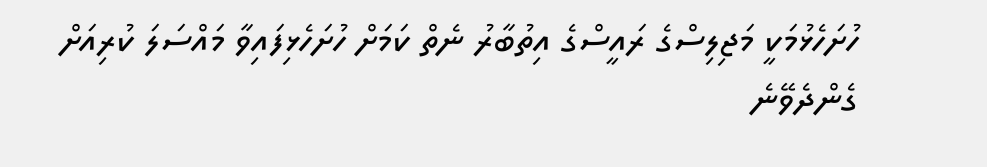ހުށަހެޅުމަކީ މަޖިލިސްގެ ރައީސްގެ އިތުބާރު ނެތް ކަމަށް ހުށަހެޅިފައިވާ މައްސަލަ ކުރިއަށް ގެންދެވޭނެ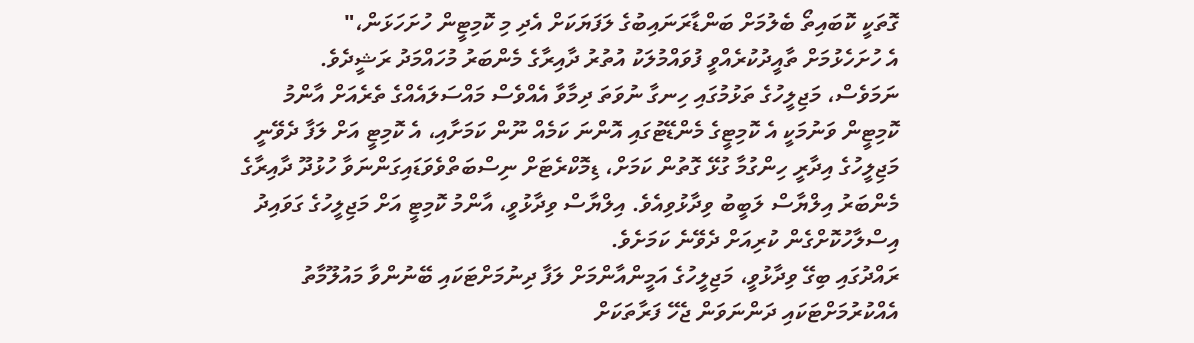ގޮތަކީ ކޮބައިތޯ ބެލުމަށް ބަންޑާރަނައިބުގެ ލަފަޔަކަށް އެދި މި ކޮމިޓީން ހުށަހަޅަން،"
އެ ހުށަހެޅުމަށް ތާއީދުކުރެއްވީ ފުވައްމުލަކު އުތުރު ދާއިރާގެ މެންބަރު މުހައްމަދު ރަޝީދެވެ.
ނަމަވެސް، މަޖިލީހުގެ ތަޅުމުގައި ހިނގާ ނުވަތަ ދިމާވާ އެއްވެސް މައްސަލައެއްގެ ތެރެއަށް އާންމު ކޮމިޓީން ވަނުމަކީ އެ ކޮމިޓީގެ މެންޑޭޓުގައި އޮންނަ ކަމެއް ނޫން ކަމަށާއި، އެ ކޮމިޓީ އަށް ލަފާ ދެވޭނީ މަޖިލީހުގެ އިދާރީ ހިންގުމާ ގުޅޭ ގޮތުން ކަމަށް، ޑިމޮކްރެޓަށް ނިސްބަތްވެވަޑައިގަންނަވާ ހުޅުދޫ ދާއިރާގެ މެންބަރު އިލްޔާސް ލަބީބު ވިދާޅުވިއެވެ. އިލްޔާސް ވިދާޅުވީ، އާންމު ކޮމިޓީ އަށް މަޖިލީހުގެ ގަވައިދު އިސްލާހުކޮށްގެން ކުރިއަށް ދެވޭނެ ކަމަށެވެ.
ރައްދުގައި ބިގޭ ވިދާޅުވީ، މަޖިލީހުގެ އަމީންއާންމަށް ލަފާ ދިނުމަށްޓަކައި ބޭނުންވާ މައުލޫމާތު އެއްކުރުމަށްޓަކައި ދަންނަވަން ޖެހޭ ފަރާތަކަށް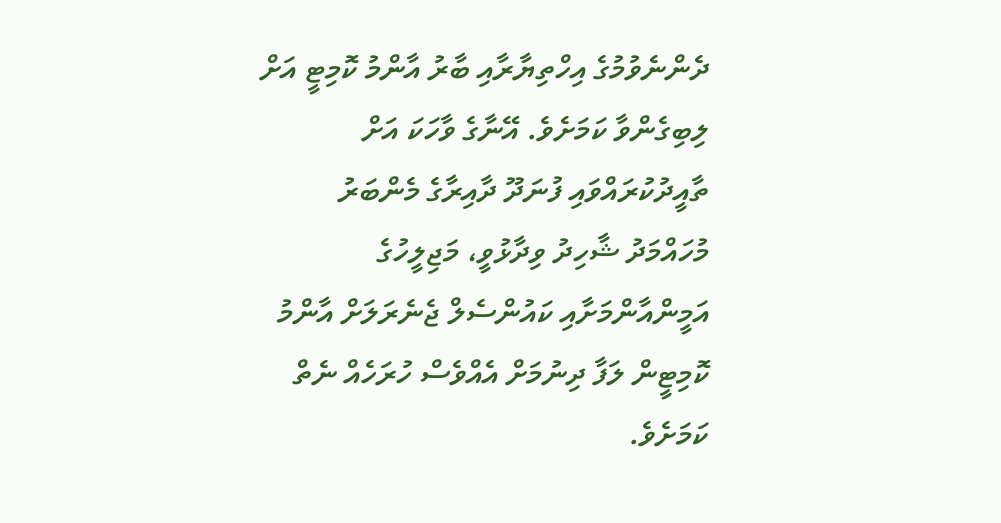ދެންނެވުމުގެ އިހްތިޔާރާއި ބާރު އާންމު ކޮމިޓީ އަށް ލިބިގެންވާ ކަމަށެވެ. އޭނާގެ ވާހަކަ އަށް ތާއީދުކުރައްވައި ފުނަދޫ ދާއިރާގެ މެންބަރު މުހައްމަދު ޝާހިދު ވިދާޅުވީ، މަޖިލީހުގެ އަމީންއާންމަށާއި ކައުންސެލް ޖެނެރަލަށް އާންމު ކޮމިޓީން ލަފާ ދިނުމަށް އެއްވެސް ހުރަހެއް ނެތް ކަމަށެވެ.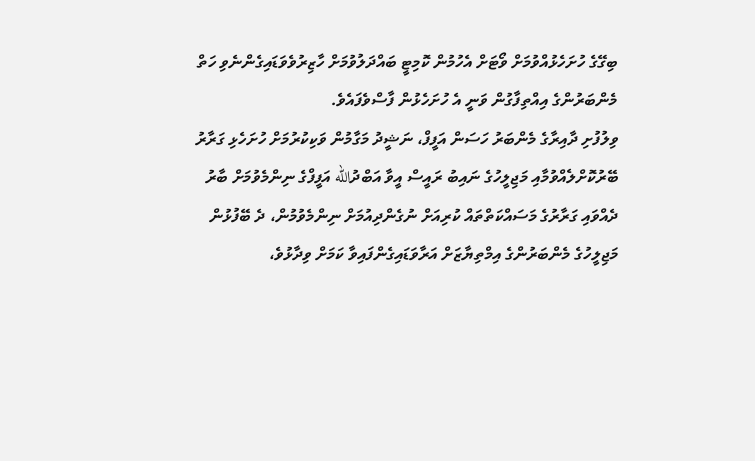ބިގޭގެ ހުށަހެޅުއްވުމަށް ވޯޓަށް އެހުމުން ކޮމިޓީ ބައްދަލުވުމަށް ހާޒިރުވެވަޑައިގެންނެވި ހަތް މެންބަރުންގެ އިއްތިފާގުން ވަނީ އެ ހުށަހެޅުން ފާސްވެފައެވެ.
ވިލުފުށި ދާއިރާގެ މެންބަރު ހަސަން އަފީފް، ނަޝީދު މަގާމުން ވަކިކުރުމަށް ހުށަހެޅި ގަރާރު ބޭރުކޮށްލެއްވުމާއި މަޖިލީހުގެ ނައިބު ރައީސް އީވާ އަބްދުالله އަފީފްގެ ނިންމެވުމަށް ބާރު ދެއްވައި ގަރާރުގެ މަސައްކަތްތައް ކުރިއަށް ނުގެންދިއުމަށް ނިންމެވުމުން، ދެ ބޭފުޅުން މަޖިލީހުގެ މެންބަރުންގެ އިމްތިޔާޒަށް އަރާވަޑައިގެންފައިވާ ކަމަށް ވިދާޅުވެ،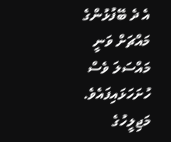އެ ދެ ބޭފުޅުންގެ މައްޗަށް ވަނީ މައްސަލަ ވެސް ހުށަހަޅައިފައެވެ. މަޖިލީހުގެ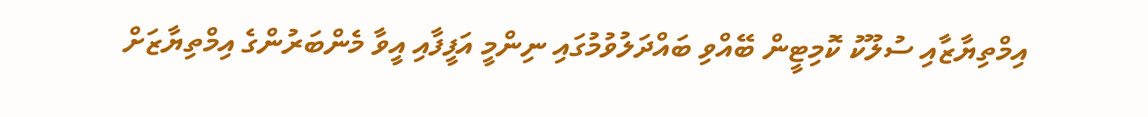އިމްތިޔާޒާއި ސުލޫކު ކޮމިޓީން ބޭއްވި ބައްދަލުވުމުގައި ނިންމީ އަފީފާއި އީވާ މެންބަރުންގެ އިމްތިޔާޒަށް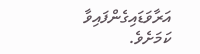އަރާވަޑައިގެންފައިވާ ކަމަށެވެ.